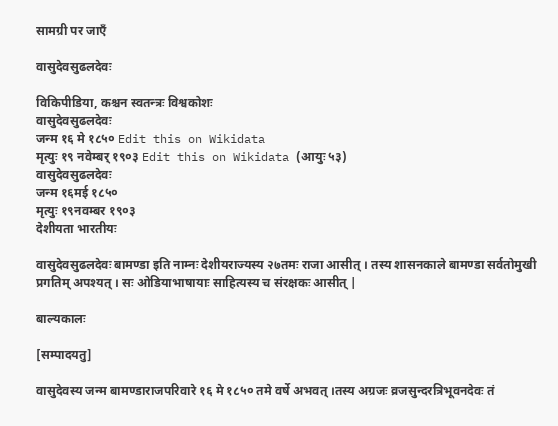सामग्री पर जाएँ

वासुदेवसुढलदेवः

विकिपीडिया, कश्चन स्वतन्त्रः विश्वकोशः
वासुदेवसुढलदेवः
जन्म १६ मे १८५० Edit this on Wikidata
मृत्युः १९ नवेम्बर् १९०३ Edit this on Wikidata (आयुः ५३)
वासुदेवसुढलदेवः
जन्म १६मई १८५०
मृत्युः १९नवम्बर १९०३
देशीयता भारतीयः

वासुदेवसुढलदेवः बामण्डा इति नाम्नः देशीयराज्यस्य २७तमः राजा आसीत् । तस्य शासनकाले बामण्डा सर्वतोमुखी प्रगतिम् अपश्यत् । सः ओडियाभाषायाः साहित्यस्य च संरक्षकः आसीत् |

बाल्यकालः

[सम्पादयतु]

वासुदेवस्य जन्म बामण्डाराजपरिवारे १६ मे १८५० तमे वर्षे अभवत् ।तस्य अग्रजः व्रजसुन्दरत्रिभूवनदेवः तं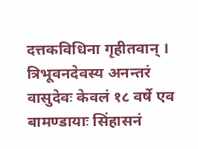दत्तकविधिना गृहीतवान् । त्रिभूवनदेवस्य अनन्तरं वासुदेवः केवलं १८ वर्षे एव बामण्डायाः सिंहासनं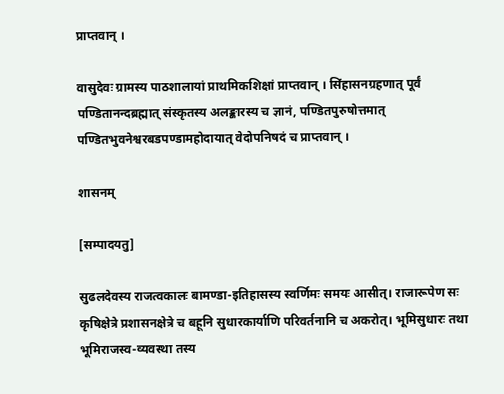प्राप्तवान् ।

वासुदेवः ग्रामस्य पाठशालायां प्राथमिकशिक्षां प्राप्तवान् । सिंहासनग्रहणात् पूर्वं पण्डितानन्दब्रह्मात् संस्कृतस्य अलङ्कारस्य च ज्ञानं, पण्डितपुरुषोत्तमात् पण्डितभुवनेश्वरबडपण्डामहोदायात् वेदोपनिषदं च प्राप्तवान् ।

शासनम्

[सम्पादयतु]

सुढलदेवस्य राजत्वकालः बामण्डा-इतिहासस्य स्वर्णिमः समयः आसीत्। राजारूपेण सः कृषिक्षेत्रे प्रशासनक्षेत्रे च बहूनि सुधारकार्याणि परिवर्तनानि च अकरोत्। भूमिसुधारः तथा भूमिराजस्व-व्यवस्था तस्य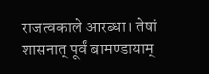राजत्वकाले आरब्धा। तेषां शासनात् पूर्वं बामण्डायाम्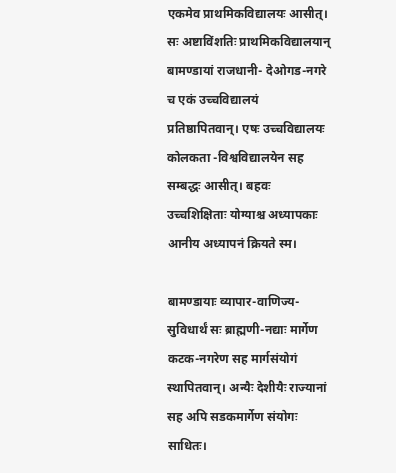एकमेव प्राथमिकविद्यालयः आसीत्। सः अष्टाविंशतिः प्राथमिकविद्यालयान् बामण्डायां राजधानी- देओगड-नगरे च एकं उच्चविद्यालयं प्रतिष्ठापितवान्। एषः उच्चविद्यालयः कोलकता -विश्वविद्यालयेन सह सम्बद्धः आसीत्। बहवः उच्चशिक्षिताः योग्याश्च अध्यापकाः आनीय अध्यापनं क्रियते स्म।

बामण्डायाः व्यापार-वाणिज्य-सुविधार्थं सः ब्राह्मणी-नद्याः मार्गेण कटक-नगरेण सह मार्गसंयोगं स्थापितवान्। अन्यैः देशीयैः राज्यानां सह अपि सडकमार्गेण संयोगः साधितः।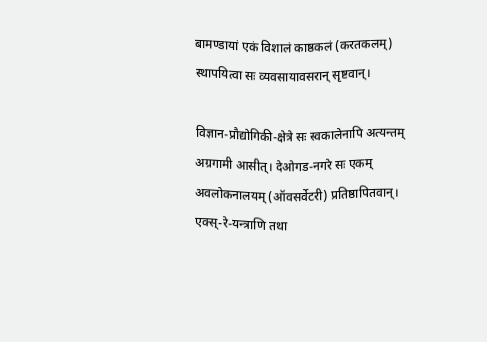बामण्डायां एकं विशालं काष्ठकलं (करतकलम्) स्थापयित्वा सः व्यवसायावसरान् सृष्टवान्।

विज्ञान-प्रौद्योगिकी-क्षेत्रे सः स्वकालेनापि अत्यन्तम् अग्रगामी आसीत्। देओगड-नगरे सः एकम् अवलोकनालयम् (ऑवसर्वेटरी) प्रतिष्ठापितवान्। एक्स्-रे-यन्त्राणि तथा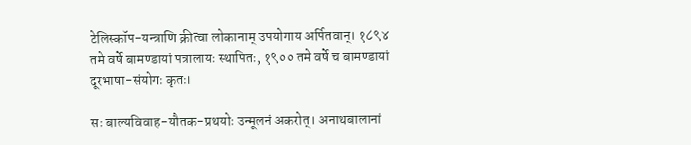टेलिस्कॉप-यन्त्राणि क्रीत्वा लोकानाम् उपयोगाय अर्पितवान्। १८९४ तमे वर्षे बामण्डायां पत्रालायः स्थापितः, १९०० तमे वर्षे च बामण्डायां दूरभाषा-संयोगः कृतः।

सः बाल्यविवाह-यौतक-प्रथयोः उन्मूलनं अकरोत्। अनाथबालानां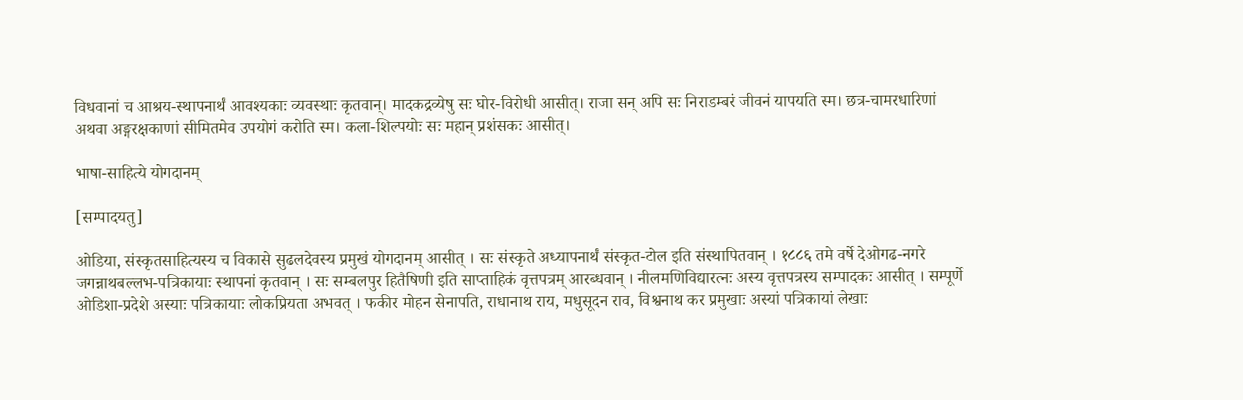विधवानां च आश्रय-स्थापनार्थं आवश्यकाः व्यवस्थाः कृतवान्। मादकद्रव्येषु सः घोर-विरोधी आसीत्। राजा सन् अपि सः निराडम्बरं जीवनं यापयति स्म। छत्र-चामरधारिणां अथवा अङ्गरक्षकाणां सीमितमेव उपयोगं करोति स्म। कला-शिल्पयोः सः महान् प्रशंसकः आसीत्।

भाषा-साहित्ये योगदानम्

[सम्पादयतु]

ओडिया, संस्कृतसाहित्यस्य च विकासे सुढलदेवस्य प्रमुखं योगदानम् आसीत् । सः संस्कृते अध्यापनार्थं संस्कृत-टोल इति संस्थापितवान् । १८८६ तमे वर्षे देओगढ-नगरे जगन्नाथबल्लभ-पत्रिकायाः स्थापनां कृतवान् । सः सम्बलपुर हितैषिणी इति साप्ताहिकं वृत्तपत्रम् आरब्धवान् । नीलमणिविद्यारत्नः अस्य वृत्तपत्रस्य सम्पादकः आसीत् । सम्पूर्णे ओडिशा-प्रदेशे अस्याः पत्रिकायाः लोकप्रियता अभवत् । फकीर मोहन सेनापति, राधानाथ राय, मधुसूदन राव, विश्वनाथ कर प्रमुखाः अस्यां पत्रिकायां लेखाः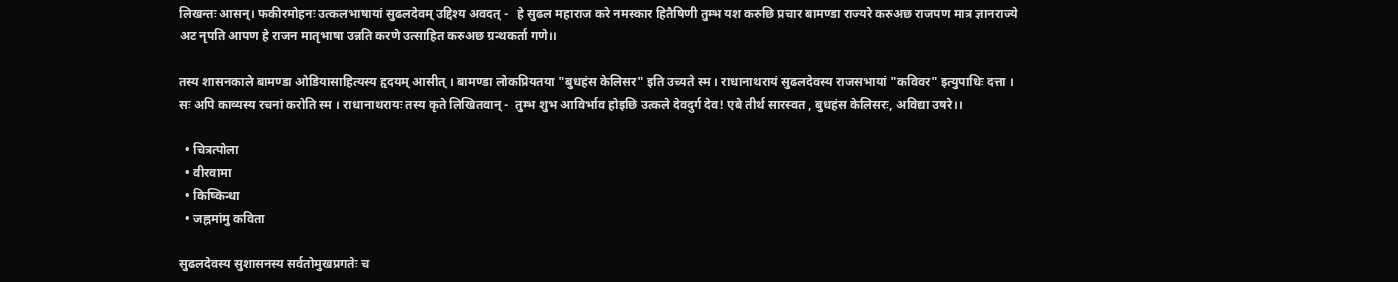लिखन्तः आसन्। फकीरमोहनः उत्कलभाषायां सुढलदेवम्‌ उद्दिश्य अवदत् -   हे सुढल महाराज करे नमस्कार हितैषिणी तुम्भ यश करुछि प्रचार बामण्डा राज्यरे करुअछ राजपण मात्र ज्ञानराज्ये अट नृपति आपण हे राजन मातृभाषा उन्नति करणे उत्साहित करुअछ ग्रन्थकर्ता गणे।।

तस्य शासनकाले बामण्डा ओडियासाहित्यस्य हृदयम् आसीत् । बामण्डा लोकप्रियतया "बुधहंस केलिसर" इति उच्यते स्म । राधानाथरायं सुढलदेवस्य राजसभायां "कविवर" इत्युपाधिः दत्ता । सः अपि काव्यस्य रचनां करोति स्म । राधानाथरायः तस्य कृते लिखितवान् -  तुम्भ‌ शुभ आविर्भाव होइछि उत्कले देवदुर्ग देव! एबे तीर्थ सारस्वत , बुधहंस केलिसरः, अविद्या उषरे।।

  • चित्रत्पोला
  • वीरवामा
  • किष्किन्धा
  • जह्नमांमु कविता

सुढलदेवस्य सुशासनस्य सर्वतोमुखप्रगतेः च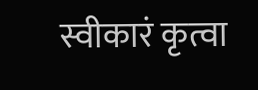स्वीकारं कृत्वा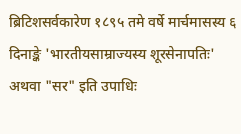ब्रिटिशसर्वकारेण १८९५ तमे वर्षे मार्चमासस्य ६ दिनाङ्के 'भारतीयसाम्राज्यस्य शूरसेनापतिः' अथवा "सर" इति उपाधिः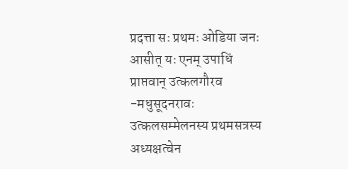प्रदत्ता सः प्रथमः ओडिया जनः आसीत् यः एनम् उपाधिं प्राप्तवान् उत्कलगौरव -मधुसूदनरावः उत्कलसम्मेलनस्य प्रथमसत्रस्य अध्यक्षत्वेन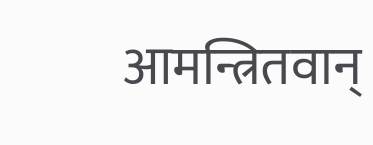आमन्त्रितवान्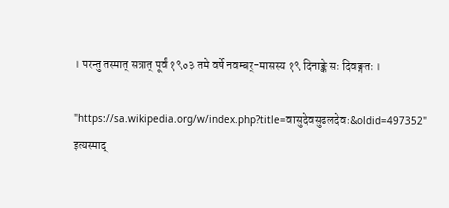। परन्तु तस्मात् सत्रात् पूर्वं १९०३ तमे वर्षे नवम्बर्-मासस्य १९ दिनाङ्के सः दिवङ्गतः ।

"https://sa.wikipedia.org/w/index.php?title=वासुदेवसुढलदेवः&oldid=497352" इत्यस्माद्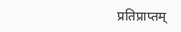प्रतिप्राप्तम्